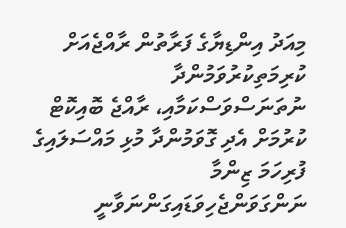މިއަދު އިންޑިޔާގެ ފަރާތުން ރާއްޖެއަށް ކުރިމަތިކުރުވަމުންދާ ނުތަނަސްވަސްކަމާއި، ރާއްޖެ ބޮއިކޮޓް ކުރުމަށް އެދި ގޮވަމުންދާ މުޅި މައްސަލައިގެ ފުރިހަމަ ޒިންމާ ނަންގަވަންޖެހިވަޑައިގަންނަވާނީ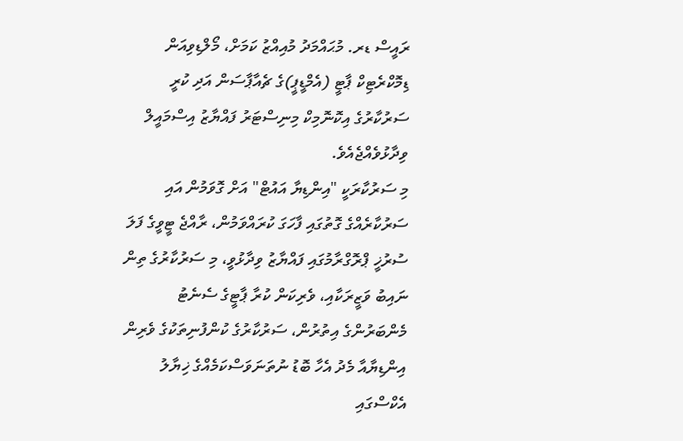ރައީސް ޑރ. މުޙައްމަދު މުއިއްޒު ކަމަށް، މޯލްޑިވިއަން ޑިމޮކްރެޓިކް ޕާޓީ (އެމްޑީޕީ)ގެ ޗެއާޕާސަން އަދި ކުރީ ސަރުކާރުގެ އިކޮނޮމިކް މިނިސްޓަރު ފައްޔާޒު އިސްމައީލް ވިދާޅުވެއްޖެއެވެ.
މި ސަރުކާރަކީ "އިންޑިޔާ އައުޓް" އަށް ގޮވަމުން އައި ސަރުކާރެއްގެ ގޮތުގައި ފާހަގަ ކުރައްވަމުން، ރާއްޖެ ޓީވީގެ ފަލަ ސުރުޚީ ޕްރޮގްރާމުގައި ފައްޔާޒު ވިދާޅުވީ، މި ސަރުކާރުގެ ތިން ނައިބު ވަޒީރަކާއި، ވެރިކަން ކުރާ ޕާޓީގެ ސެނެޓު މެންބަރުންގެ އިތުރުން، ސަރުކާރުގެ ކުންފުނިތަކުގެ ވެރިން އިންޑިޔާއާ މެދު އެހާ ބޮޑު ނުތަނަވަސްކަމެއްގެ ޚިޔާލު އެކްސްގައި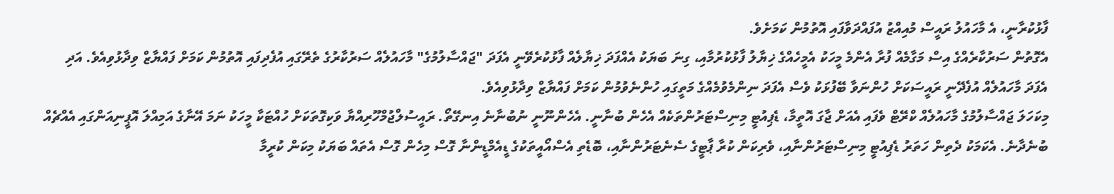ފާޅުކުރާނީ، އެ މާހައުލު ރައީސް މުއިއްޒު އުފައްދަވާފައި އޮތުމުން ކަމަށެވެ.
އެގޮތުން ސަރުކާރެއްގެ އިސް މަގާމެއް ފުރާ އެންމެ މީހަކު އެމީހެއްގެ ޚިޔާލު ފާޅުކުރުމާއި، ގިނަ ބަޔަކު އެއްފަދަ ޚިޔާލެއް ފާޅުކުރެވޭނީ އެފަދަ "ޖައްސާލުމުގެ" މާހައުލެއް ސަރުކާރުގެ ތެރޭގައި އުފެދިފައި އޮތުމުން ކަމަށް ފައްޔާޒް ވިދާޅުވިއެވެ. އަދި އެފަދަ މާހައުލެއް އުފެދޭނީ ރައީސަކަށް ހުންނަވާ ބޭފުޅަކު ވެސް އެފަދަ ނިންމެވުމެއްގެ މަތީގައި ހުންނެވުމުން ކަމަށް ފައްޔާޒް ވިދާޅުވިއެވެ.
މިކަހަލަ ޖައްސާލުމުގެ މާހައުލެއް ކްރޭޓް ވެފައި އެއަށް ޖާގަ އޮތީމާ، ޑެޕިއުޓީ މިނިސްޓަރުންތަކެއް އެހެން ބުނާނީ. އެހެންނޫނީ ނުބުނާނެ އިނގޭތޯ. ރައީސުލްޖުމްހޫރިއްޔާ ވަކިގޮތަކަށް ހުއްޓަކާ މީހަކު ނަމަ އޭނާގެ އަމިއްލަ އޮޕީނިއަންގައި އެއްޗެއް ބުނެދާނެ. އެކަމަކު ދެތިން ހަތަރު ޑެޕިއުޓީ މިނިސްޓަރުންނާއި، ވެރިކަން ކުރާ ޕާޓީގެ ސެނެޓަރުންނާއި، ބޮޑެތި އެސްއޯއީތަކުގެ ޑީއެމްޑީންނާ ގޮސް މިހެން ގޮސް އެތައް ބަޔަކު މިކަން ކުރީމާ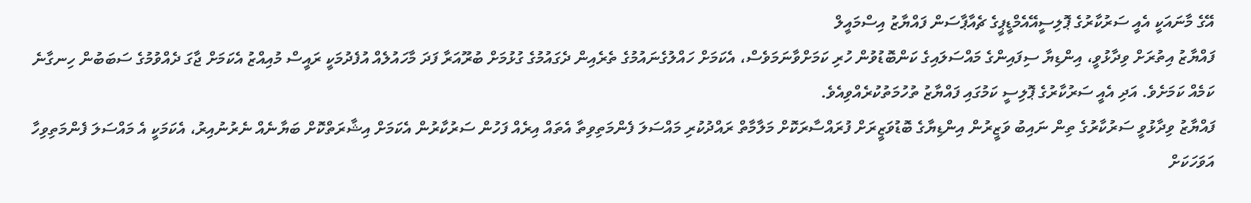އޭގެ މާނައަކީ އެއީ ސަރުކާރުގެ ޕޮލިސީއޭއެމްޑީޕީގެ ޗެއާޕާސަން ފައްޔާޒު އިސްމައީލް
ފައްޔާޒު އިތުރަށް ވިދާޅުވީ، އިންޑިޔާ ސިފައިންގެ މައްސަލައިގެ ކަންބޮޑުވުން ހުރި ކަމަށްވާނަމަވެސް، އެކަމަށް ހައްލުގެނައުމުގެ ތެރެއިން ދެގައުމުގެ ގުޅުމަށް ބުރޫއަރާ ފަދަ މާހައުލެއް އުފެދުމަކީ ރައީސް މުއިއްޒު އެކަމަށް ޖާގަ ދެއްވުމުގެ ސަބަބުން ހިނގާނެ ކަމެއް ކަމަށެވެ. އަދި އެއީ ސަރުކާރުގެ ޕޮލިސީ ކަމުގައި ފައްޔާޒު ތުހުމަތުކުރެއްވިއެވެ.
ފައްޔާޒު ވިދާޅުވީ ސަރުކާރުގެ ތިން ނައިބު ވަޒީރުން އިންޑިޔާގެ ބޮޑުވަޒީރަށް ފުރައްސާރަކޮށް މަލާމާތް ރައްދުކުރި މައްސަލަ ފެންމަތިވިތާ އެތައް އިރެއް ފަހުން ސަރުކާރުން އެކަމަށް އިޝާރަތްކޮށް ބަޔާނެއް ނެރުނުއިރު، އެކަމަކީ އެ މައްސަލަ ފެންމަތިވިހާ އަވަހަކަށް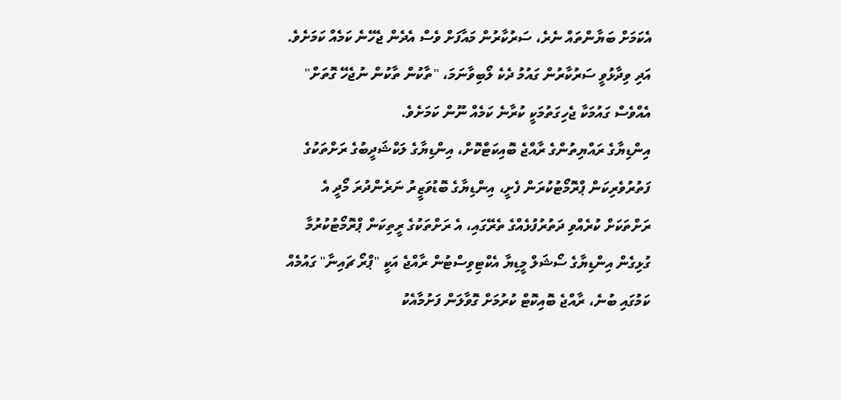އެކަމަށް ބަޔާންތައް ނެރެ، ސަރުކާރުން މައާފަށް ވެސް އެދެން ޖެހޭނެ ކަމެއް ކަމަށެވެ.
އަދި ވިދާޅުވީ ސަރުކާރުން ގައުމު ދެކެ ލޯބިވާނަމަ، "ތާކުން ތާކުން ނުޖެހޭ ގޮތަށް" އެއްވެސް ގައުމަކާ ޖެހިގަތުމަކީ ކުރާނެ ކަމެއް ނޫން ކަމަށެވެ.
އިންޑިޔާގެ ރައްޔިތުންގެ ރާއްޖެ ބޮއިކަޓްކޮށް، އިންޑިޔާގެ ލަކްޝަދީބުގެ ރަށްތަކުގެ ފަތުރުވެރިކަން ޕްރޮމޯޓުކުރަން ފެށީ، އިންޑިޔާގެ ބޮޑުވަޒީރު ނަރެންދުރަ މޯދީ އެ ރަށްތަކަށް ކުރެއްވި ދަތުރުފުޅެއްގެ ތެރޭގައި، އެ ރަށްތަކުގެ ރީތިކަން ޕްރޮމޯޓުކުރުމާ ގުޅިގެން އިންޑިޔާގެ ސޯޝަލް މީޑިޔާ އެކްޓިވިސްޓުން ރާއްޖެ އަކީ "ޕްރޯ ޗައިނާ" ގައުމެއް ކަމުގައި ބުނެ، ރާއްޖެ ބޮއިކޮޓް ކުރުމަށް ގޮވާލަން ފަށުމާއެކު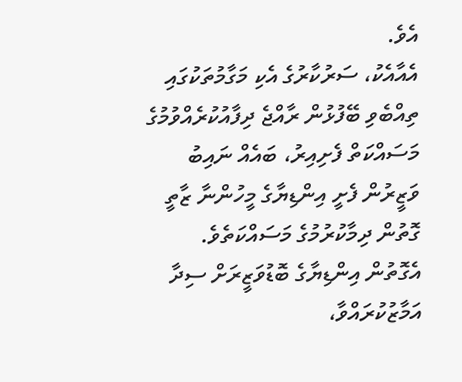އެވެ.
އެއާއެކު، ސަރުކާރުގެ އެކި މަގާމުތަކުގައި ތިއްބެވި ބޭފުޅުން ރާއްޖެ ދިފާއުކުރެއްވުމުގެ މަސައްކަތް ފެށިއިރު، ބައެއް ނައިބު ވަޒީރުން ފެށީ އިންޑިޔާގެ މީހުންނާ ޒާތީ ގޮތުން ދިމާކުރުމުގެ މަސައްކަތެވެ.
އެގޮތުން އިންޑިޔާގެ ބޮޑުވަޒީރަށް ސިދާ އަމާޒުކުރައްވާ،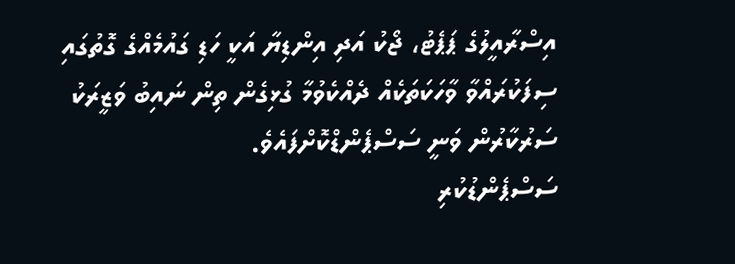އިސްރާއީލުގެ ޕަޕެޓު، ޖޯކު އަދި އިންޑިޔާ އަކީ ހަޑި ގައުމެއްގެ ގޮތުގައި ސިފަކުރައްވާ ވާހަކަތަކެއް ދެއްކެވުމާ ގުޅިގެން ތިން ނައިބު ވަޒީރަކު ސަރުކާރުން ވަނީ ސަސްޕެންޑްކޮށްފައެވެ.
ސަސްޕެންޑުކުރި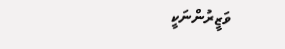ވަޒީރުންނަކީ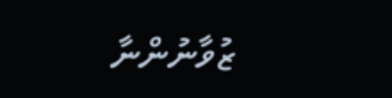ޒުވާނުންނާ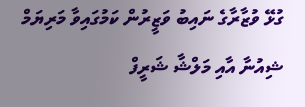ގުޅޭ ވުޒާރާގެ ނައިބު ވަޒީރުން ކަމުގައިވާ މަރިޔަމް ޝިއުނާ އާއި މަލްޝާ ޝަރީފް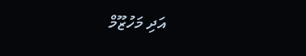އަދި މަހުޒޫމް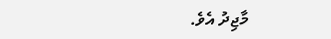މާޖިދު އެވެ.